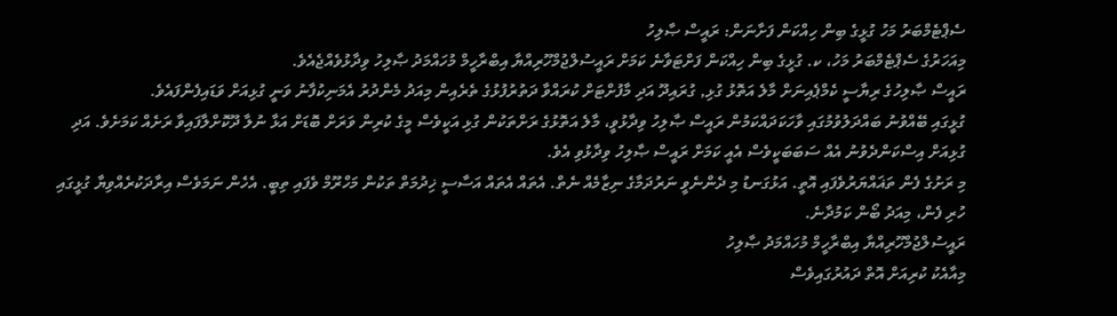ސެޕްޓެމްބަރު މަހު ގުޅީގެ ބިން ހިއްކަން ފަށާނަން: ރައީސް ޞާލިހު
މިއަހަރުގެ ސެޕްޓެމްބަރު މަހު، ކ. ގުޅީގެ ބިން ހިއްކަން ފަށްޓަވާނެ ކަމަށް ރައީސުލްޖުމްހޫރިއްޔާ އިބްރާހީމް މުހައްމަދު ޞާލިހު ވިދާޅުވެއްޖެއެވެ.
ރައީސް ޞާލިހުގެ ރިޔާސީ ކެމްޕެއިނަށް މާލެ އަތޮޅު ގުޅި, ގުރައިދޫ އަދި މާފުށްޓަށް ކުރައްވާ ދަތުރުފުޅުގެ ތެރެއިން މިއަދު މެންދުރު އެމަނިކުފާނު ވަނީ ގުޅިއަށް ވަޑައިފެންފައެވެ.
ގުޅީގައި ބޭއްވުނު ބައްދަލުވުމުގައި ވާހަކަދައްކަމުން ރައީސް ޞާލިހު ވިދާޅުވީ، މާލެ އަތޮޅުގެ ރަށްތަކުން ގުޅި އަކީވެސް މީގެ ކުރިން ވަރަށް ބޮޑަށް އަޅާ ނުލާ ދޫކޮށްލާފައިވާ ރަށެއް ކަމަށެވެ. އަދި ގުޅިއަށް އިސްކަންދެވުނު އެއް ސަބަބަކީވެސް އެއީ ކަމަށް ރައީސް ޞާލިހު ވިދާޅުވި އެވެ.
މި ރަށުގެ ފެން ތަޣައްޔަރުވެފައި އޮތީ. އަޅުގަނޑު މި ދެންނެވީ ނަރުދަމާގެ ނިޒާމެއް ނެތް. އެތައް އެތައް އަސާސީ ޚިދުމަތް ތަކުން މަހްރޫމް ވެފައި ތިބީ. އެހެން ނަމަވެސް އިރާދަކުރެއްވިޔާ ގުޅީގައި ހުރި ފެން، މިއަދު ބޯން ކަމުދާނެ.
ރައީސުލްޖުމްހޫރިއްޔާ އިބްރާހީމް މުހައްމަދު ޞާލިހު
މިއާއެކު ކުރިއަށް އޮތް ދައުރުގައިވެސް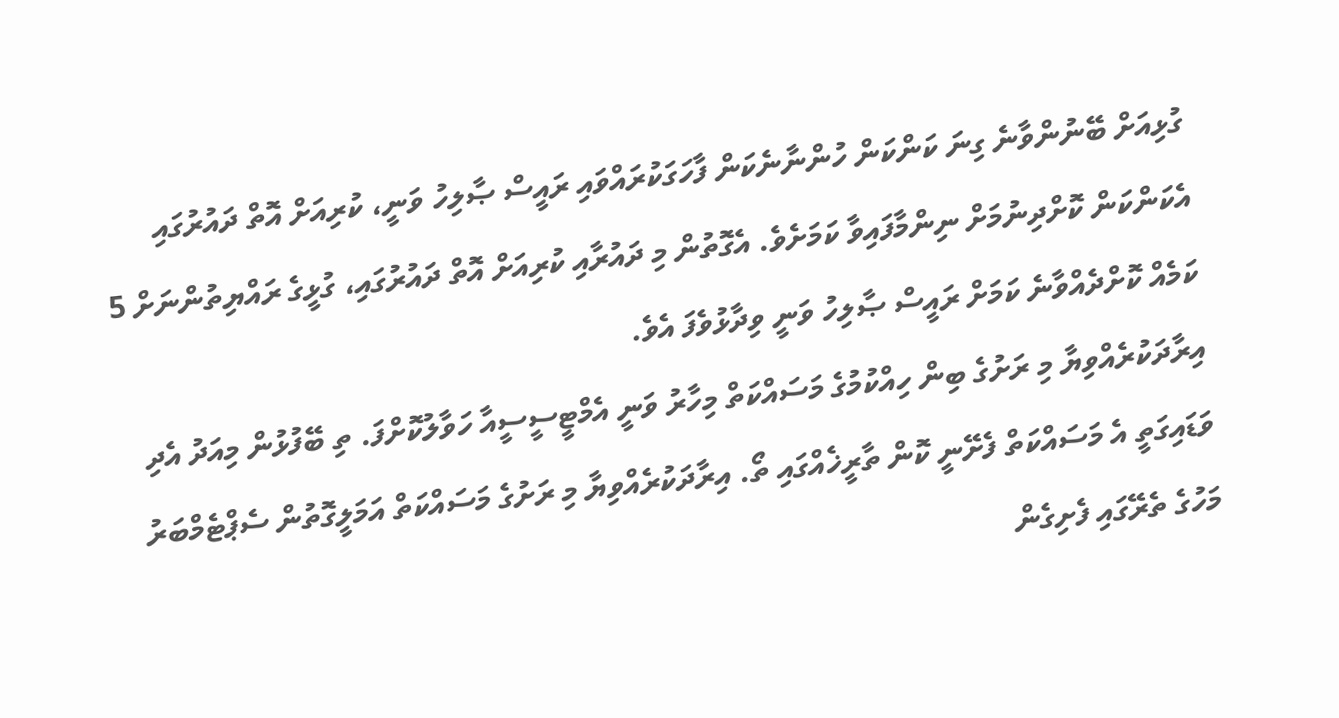ގުޅިއަށް ބޭނުންވާނެ ގިނަ ކަންކަން ހުންނާނެކަން ފާހަގަކުރައްވައި ރައީސް ޞާލިހު ވަނީ، ކުރިއަށް އޮތް ދައުރުގައި އެކަންކަން ކޮށްދިނުމަށް ނިންމާފައިވާ ކަމަށެވެ. އެގޮތުން މި ދައުރާއި ކުރިއަށް އޮތް ދައުރުގައި، ގުޅީގެ ރައްޔިތުންނަށް 5 ކަމެއް ކޮށްދެއްވާނެ ކަމަށް ރައީސް ޞާލިހު ވަނީ ވިދާޅުވެފަ އެވެ.
އިރާދަކުރެއްވިޔާ މި ރަށުގެ ބިން ހިއްކުމުގެ މަސައްކަތް މިހާރު ވަނީ އެމްޓީސީސީއާ ހަވާލުކޮށްފަ. ތި ބޭފުޅުން މިއަދު އެދި ވަޑައިގަތީ އެ މަސައްކަތް ފެށޭނީ ކޮން ތާރީޚެއްގައި ތޯ. އިރާދަކުރެއްވިޔާ މި ރަށުގެ މަސައްކަތް އަމަލީގޮތުން ސެޕްޓެމްބަރު މަހުގެ ތެރޭގައި ފެށިގެން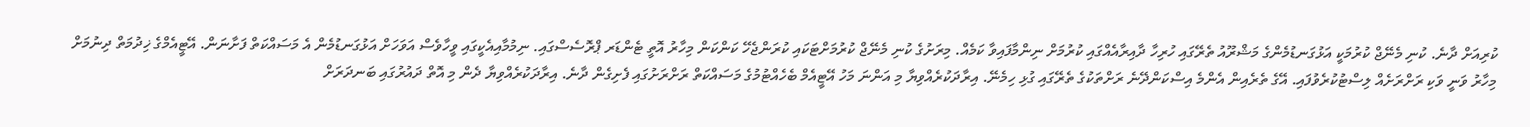ކުރިއަށް ދާނެ. ކުނި މެނޭޖް ކުރުމަކީ އަޅުގަނޑުމެންގެ މަޝްރޫއު ތެރޭގައި ހުރިހާ ދާއިރާއެއްގައި ކުރުމަށް ނިންމާފައިވާ ކަމެއް. މިރަށުގެ ކުނި މެނޭޖް ކުރުމަށްޓަކައި ކުރަންޖެހޭ ކަންކަން މިހާރު އޮތީ ޓެންޑަރ ޕްރޮސެސްގައި. ނިމުމާއިއެކީގައި ވީހާވެސް އަވަހަށް އަޅުގަނޑުމެން އެ މަސައްކަތް ފަށާނަން. އޭޓީއެމްގެ ޚިދުމަތް ދިނުމަށް މިހާރު ވަނީ ވަކި ރަށްރަށެއް ލިސްޓުކުރެވުފައި. އޭގެ ތެރެއިން އެންމެ އިސްކަންދޭނެ ރަށްތަކުގެ ތެރޭގައި ގުޅި ހިމެނޭ. އިރާދަކުރެއްވިޔާ މި އަންނަ މަހު އޭޓީއެމް ބެހެއްޓުމުގެ މަސައްކަތް ރަށްރަށުގައި ފެށިގެން ދާނެ. އިރާދަކުރެއްވިޔާ ދެން މި އޮތް ދައުރުގައި ބަނދަރަށް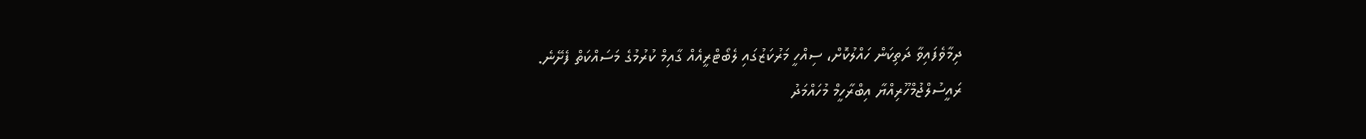ދިމާވެފައިވާ ދަތިކަން ހައްލުކޮށް، ސިއްހީ މަރުކަޒުގައި ލެބޯޓްރީއެއް ގާއިމް ކުރުމުގެ މަސައްކަތް ފެށޭނެ.
ރައީސުލްޖުމްހޫރިއްޔާ އިބްރާހީމް މުހައްމަދު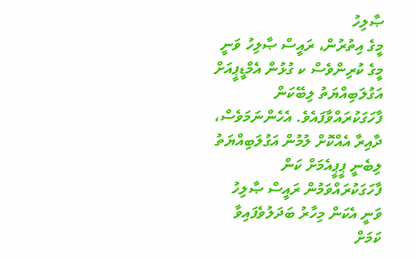ޞާލިހު
މީގެ އިތުރުން، ރައީސް ޞާލިހު ވަނީ މީގެ ކުރިންވެސް ކ ގުޅުން އެމްޑީޕީއަށް އަގުލަބިއްޔަތު ލިބޭކަން ފާހަގަކުރައްވާފައެވެ. އެހެންނަމަވެސް، ދާއިރާ އެއްކޮށް ލުމުން އަގުލަބިއްޔަތު ލިބެނީ ޕީޕީއެމަށް ކަން ފާހަގަކުރައްވަމުން ރައީސް ޞާލިހު ވަނީ އެކަން މިހާރު ބަދަލުވެފައިވާ ކަމަށް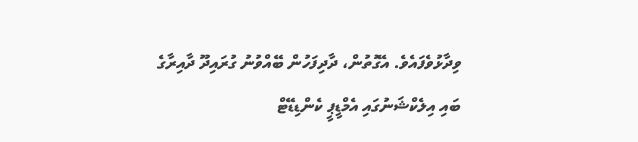ވިދާޅުވެފައެވެ. އެގޮތުން، ދާދިފަހުން ބޭއްވުނު ގުރައިދޫ ދާއިރާގެ ބައި އިލެކްޝަނުގައި އެމްޑީޕީ ކެންޑިޑޭޓް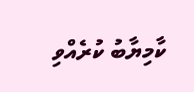ކާމިޔާބު ކުރެއްވި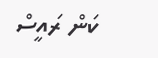ކަން ރައީސް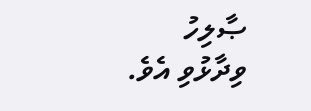ޞާލިހު ވިދާޅުވި އެވެ.